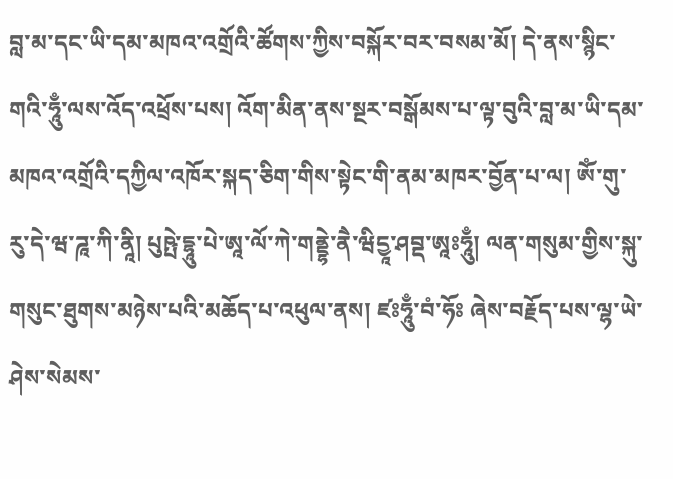བླ་མ་དང་ཡི་དམ་མཁའ་འགྲོའི་ཚོགས་ཀྱིས་བསྐོར་བར་བསམ་མོ། དེ་ནས་སྙིང་གའི་ཧཱུྃ་ལས་འོད་འཕྲོས་པས། འོག་མིན་ནས་སྔར་བསྒོམས་པ་ལྟ་བུའི་བླ་མ་ཡི་དམ་མཁའ་འགྲོའི་དཀྱིལ་འཁོར་སྐད་ཅིག་གིས་སྟེང་གི་ནམ་མཁར་བྱོན་པ་ལ། ཨོཾ་གུ་རུ་དེ་ཝ་ཌཱ་ཀི་ནཱི། པུཥྤེ་དྷཱུ་པེ་ཨཱ་ལོ་ཀེ་གནྡྷེ་ནཻ་ཝིདྱཱ་ཤབྡ་ཨཱཿཧཱུྃ། ལན་གསུམ་གྱིས་སྐུ་གསུང་ཐུགས་མཉེས་པའི་མཆོད་པ་འཕུལ་ནས། ཛཿཧཱུྃ་བཾ་ཧོཿ ཞེས་བརྗོད་པས་ལྷ་ཡེ་ཤེས་སེམས་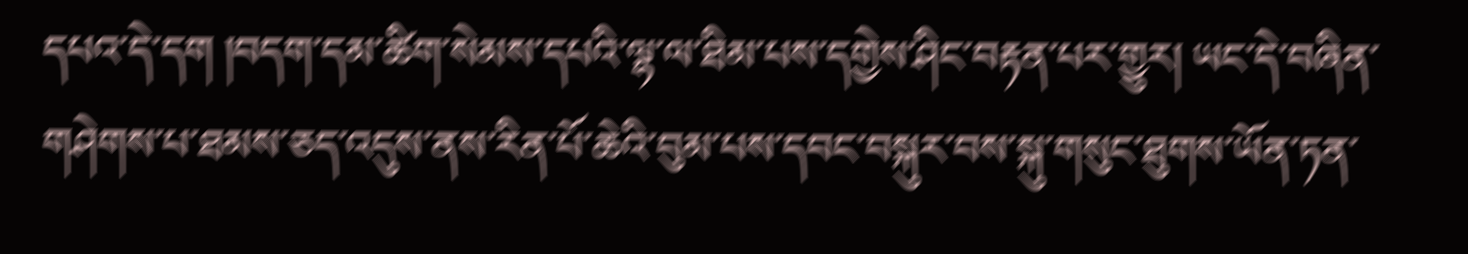དཔའ་དེ་དག །བདག་དམ་ཚིག་སེམས་དཔའི་ལྷ་ལ་ཐིམ་པས་དགྱེས་ཤིང་བརྟན་པར་གྱུར། ཡང་དེ་བཞིན་གཤེགས་པ་ཐམས་ཅད་འདུས་ནས་རིན་པོ་ཆེའི་བུམ་པས་དབང་བསྐུར་བས་སྐུ་གསུང་ཐུགས་ཡོན་ཏན་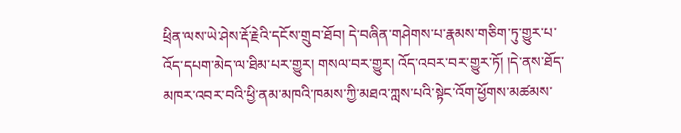ཕྲིན་ལས་ཡེ་ཤེས་རྡོ་རྗེའི་དངོས་གྲུབ་ཐོབ། དེ་བཞིན་གཤེགས་པ་རྣམས་གཅིག་ཏུ་གྱུར་པ་འོད་དཔག་མེད་ལ་ཐིམ་པར་གྱུར། གསལ་བར་གྱུར། འོད་འབར་བར་གྱུར་ཏོ། །དེ་ནས་ཐོད་མཁར་འབར་བའི་ཕྱི་ནམ་མཁའི་ཁམས་ཀྱི་མཐའ་ཀླས་པའི་སྟེང་འོག་ཕྱོགས་མཚམས་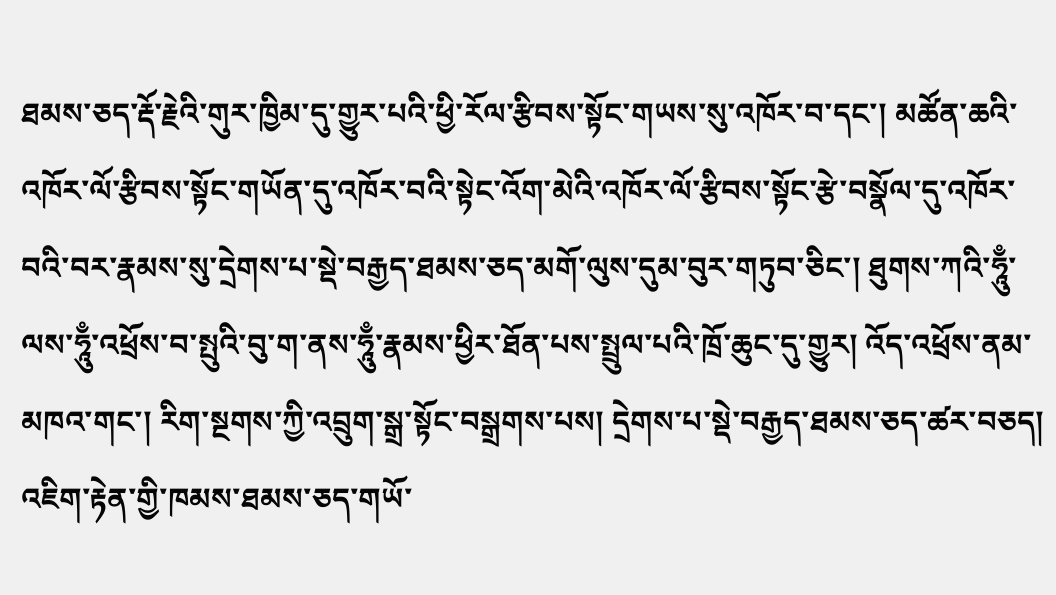ཐམས་ཅད་རྡོ་རྗེའི་གུར་ཁྱིམ་དུ་གྱུར་པའི་ཕྱི་རོལ་རྩིབས་སྟོང་གཡས་སུ་འཁོར་བ་དང་། མཚོན་ཆའི་འཁོར་ལོ་རྩིབས་སྟོང་གཡོན་དུ་འཁོར་བའི་སྟེང་འོག་མེའི་འཁོར་ལོ་རྩིབས་སྟོང་རྩེ་བསྣོལ་དུ་འཁོར་བའི་བར་རྣམས་སུ་དྲེགས་པ་སྡེ་བརྒྱད་ཐམས་ཅད་མགོ་ལུས་དུམ་བུར་གཏུབ་ཅིང་། ཐུགས་ཀའི་ཧཱུྃ་ལས་ཧཱུྃ་འཕྲོས་བ་སྤུའི་བུ་ག་ནས་ཧཱུྃ་རྣམས་ཕྱིར་ཐོན་པས་སྤྲུལ་པའི་ཁྲོ་ཆུང་དུ་གྱུར། འོད་འཕྲོས་ནམ་མཁའ་གང་། རིག་སྔགས་ཀྱི་འབྲུག་སྒྲ་སྟོང་བསྒྲགས་པས། དྲེགས་པ་སྡེ་བརྒྱད་ཐམས་ཅད་ཚར་བཅད། འཇིག་རྟེན་གྱི་ཁམས་ཐམས་ཅད་གཡོ་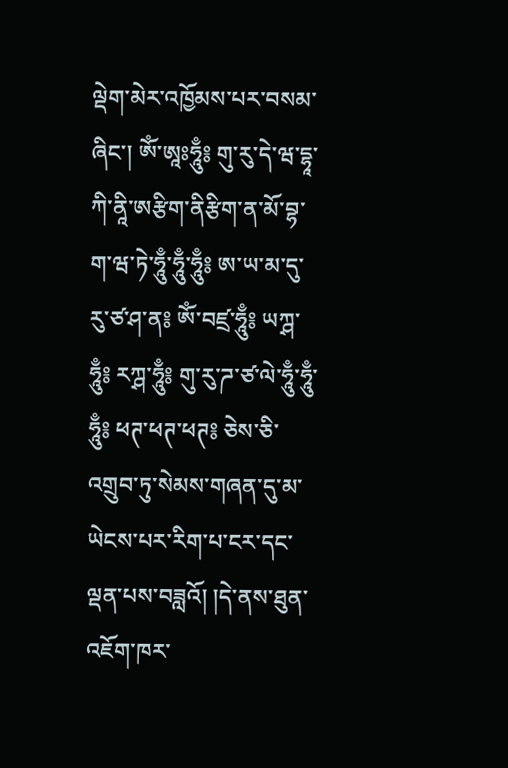ལྡེག་མེར་འཁྱོམས་པར་བསམ་ཞིང་། ཨོཾ་ཨཱཿཧཱུྃ༔ གུ་རུ་དེ་ཝ་དྷཱ་ཀི་ནཱི་ཨརྩིག་ནིརྩིག་ན་མོ་བྷ་ག་ཝ་ཏེ་ཧཱུྃ་ཧཱུྃ་ཧཱུྃ༔ ཨ་ཡ་མ་དུ་རུ་ཙ་ཤ་ན༔ ཨོཾ་བཛྲ་ཧཱུྃ༔ ཡཀྴ་ཧཱུྃ༔ རཀྴ་ཧཱུྃ༔ གུ་རུ་ཌ་ཙ་ལེ་ཧཱུྃ་ཧཱུྃ་ཧཱུྃ༔ ཕཊ་ཕཊ་ཕཊ༔ ཅེས་ཅི་འགྲུབ་ཏུ་སེམས་གཞན་དུ་མ་ཡེངས་པར་རིག་པ་ངར་དང་ལྡན་པས་བཟླའོ། །དེ་ནས་ཐུན་འཇོག་ཁར་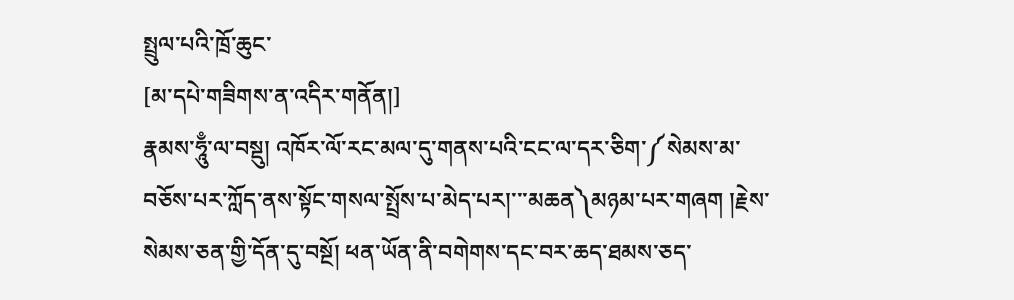སྤྲུལ་པའི་ཁྲོ་ཆུང་
[མ་དཔེ་གཟིགས་ན་འདིར་གནོན།]
རྣམས་ཧཱུྃ་ལ་བསྡུ། འཁོར་ལོ་རང་མལ་དུ་གནས་པའི་ངང་ལ་དར་ཅིག་༼སེམས་མ་བཅོས་པར་ཀློད་ནས་སྟོང་གསལ་སྤྲོས་པ་མེད་པར།་་་མཆན༽མཉམ་པར་གཞག །རྗེས་སེམས་ཅན་གྱི་དོན་དུ་བསྔོ། ཕན་ཡོན་ནི་བགེགས་དང་བར་ཆད་ཐམས་ཅད་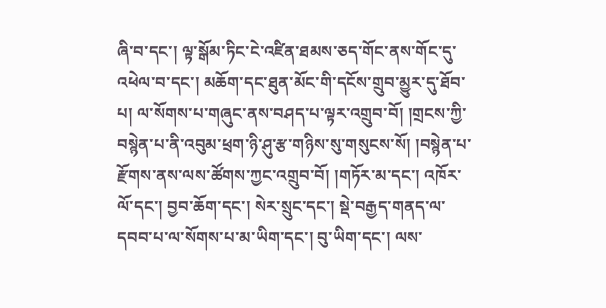ཞི་བ་དང་། ལྟ་སྒོམ་ཏིང་ངེ་འཛིན་ཐམས་ཅད་གོང་ནས་གོང་དུ་འཕེལ་བ་དང་། མཆོག་དང་ཐུན་མོང་གི་དངོས་གྲུབ་མྱུར་དུ་ཐོབ་པ། ལ་སོགས་པ་གཞུང་ནས་བཤད་པ་ལྟར་འགྲུབ་བོ། །གྲངས་ཀྱི་བསྙེན་པ་ནི་འབུམ་ཕྲག་ཉི་ཤུ་རྩ་གཉིས་སུ་གསུངས་སོ། །བསྙེན་པ་རྫོགས་ནས་ལས་ཚོགས་ཀྱང་འགྲུབ་བོ། །གཏོར་མ་དང་། འཁོར་ལོ་དང་། བྱབ་ཆོག་དང་། སེར་སྲུང་དང་། སྡེ་བརྒྱད་གནད་ལ་དབབ་པ་ལ་སོགས་པ་མ་ཡིག་དང་། བུ་ཡིག་དང་། ལས་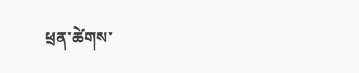ཕྲན་ཚེགས་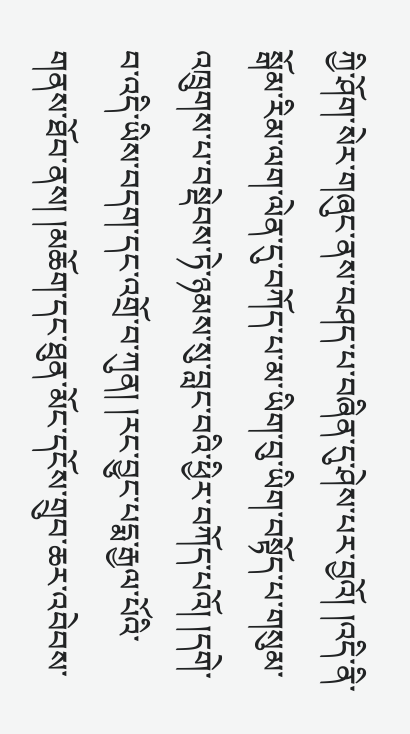ཀྱི་ཤོག་སེར་གཞུང་ནས་བཤད་པ་བཞིན་དུ་ཤེས་པར་བྱའོ། །འདི་ནི་སྒོམ་རིམ་ལག་ལེན་དུ་བཀོད་པ་མ་ཡིག་བུ་ཡིག་བསྟོད་པ་གསུམ་འཁྲུགས་པ་བསྡེབས་ཏེ་ཉམས་སུ་བླང་བའི་ཕྱིར་བཀོད་པའོ། །དགེ་བ་འདི་ཡིས་བདག་དང་འགྲོ་བ་ཀུན། །རང་བྱུང་པདྨ་རྒྱལ་པོའི་གནས་ཐོབ་ནས། །མཆོག་དང་ཐུན་མོང་དངོས་གྲུབ་ཆར་འབེབས་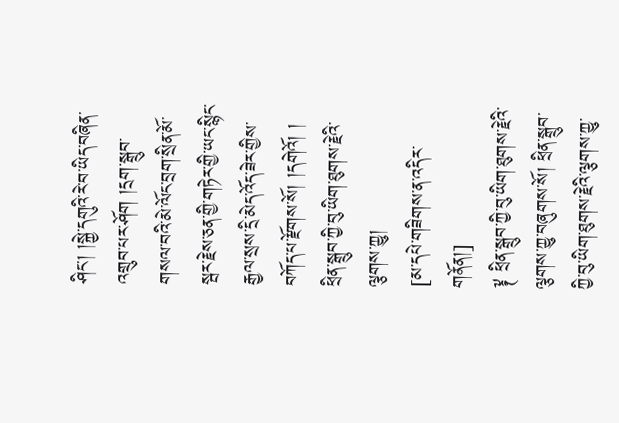ཤིང་། །སྐྱེ་དགུའི་རེ་བ་ཡིད་བཞིན་འགྲུབ་པར་ཤོག །དྲག་སྒྲུབ་གསལ་བའི་མེ་ལོང་བྲག་སྲིན་མོ་སྦར་རྗེས་ཅན་གྱི་གཏེར་གྱི་ཡང་སྙིང་རྒྱལ་སྲས་དྲི་མེད་འོད་ཟེར་གྱིས་བཀོད་པ་རྫོགས་སོ། །དགེའོ། །
ཕྲིན་སྒྲུབ་ཀྱི་བུ་ཡིག་ཐུགས་རྗེའི་ལྕགས་ཀྱུ།
[མ་དཔེ་གཟིགས་ན་འདིར་གནོན།]
༈ ཕྲིན་སྒྲུབ་ཀྱི་བུ་ཡིག་ཐུགས་རྗེའི་ལྕགས་ཀྱུ་བཞུགས་སོ། ཕྲིན་སྒྲུབ་ཀྱི་བུ་ཡིག་ཐུགས་རྗེའི་ལྕགས་ཀྱུ་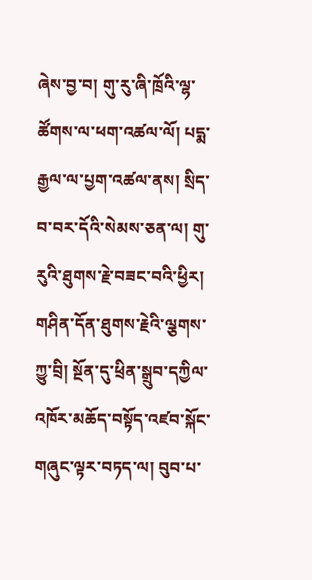ཞེས་བྱ་བ། གུ་རུ་ཞི་ཁྲོའི་ལྷ་ཚོགས་ལ་ཕག་འཚལ་ལོ། པདྨ་རྒྱལ་ལ་པྱག་འཚལ་ནས། སྲིད་བ་བར་དོའི་སེམས་ཅན་ལ། གུ་རུའི་ཐུགས་རྗེ་བཟང་བའི་ཕྱིར། གཤིན་དོན་ཐུགས་རྗེའི་ལྕགས་ཀྱུ་བྲི། སྔོན་དུ་ཕྲིན་སྒྲུབ་དཀྱིལ་འཁོར་མཆོད་བསྟོད་འཛབ་སྐོང་གཞུང་ལྟར་བཏད་ལ། བུབ་པ་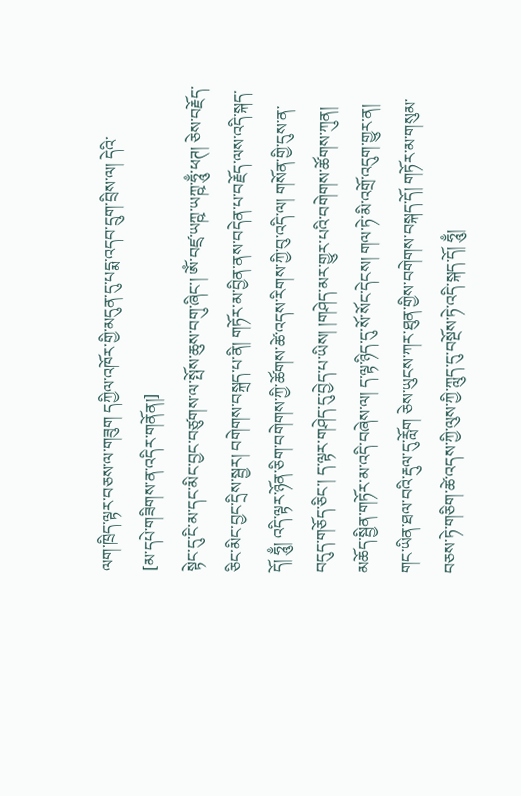ལག་ཁྲིད་ལྟར་བཅས་ལ་གཟུག དཀྱིལ་འཁོར་གྱི་མདུན་དུ་པདྨ་འདབ་དྲུག་བྲིས་ལ། དེའི་
[མ་དཔེ་གཟིགས་ན་འདིར་གནོན།]
སྟེང་དུ་ངི་མ་དང་མིང་བྱང་བཙུགས་ལ་སྤོས་ཆུས་བགུ་ཞིང་། ཨོཾ་བཛྲ་ཡཀྵ་ཡཀྵ་ཧཱུྃ་ཕཊ། ཅེས་བརྗོད་ཅིང་མིང་བྱང་དྲིས་སྦྱར། བགེགས་བསྐྲད་པ་ནི། གཏོར་མ་བྱིན་ནས་བདེན་པ་བརྗོད་ལས་འདི་སྐད་དོ། ཧཱུྃ། འདི་ལྟར་ཉོན་ཅིག་བགེགས་ཀྱི་ཚོགས་ཚེ་འདས་རིགས་ཀྱི་བུ་འདི་ལ། གསོན་གྱི་དུས་ན་བདུད་གཅོད་ཅིང་། ད་ལྟར་གཤེད་དུ་བྱེད་པ་ཡིས། །གཤེད་མར་གྱུར་པའི་བགེགས་ཚོགས་ཀུན། མཆོད་སྦྱིན་གཏོར་མ་འདི་བཞེས་ལ། ད་ལྟ་ཉིད་དུ་སོ་སོང་དེངས། གལ་ཏེ་མི་འགྲོ་འདུག་གྱུར་ན། གང་ཡིན་ཐལ་བའི་རྡུལ་དུ་རློག ཅེས་ཡུངས་ཀར་ཐུན་གྱིས་བགེགས་བསྐད་དོ། གཏོར་མ་གསུམ་བཅས་ཏེ་གཅིག་ཚེ་འདས་ཀྱི་ལུས་ཀྱི་ཀླུད་དུ་བསྔོས་ཏེ་འདི་སྐད་དོ། ཧཱུྃ།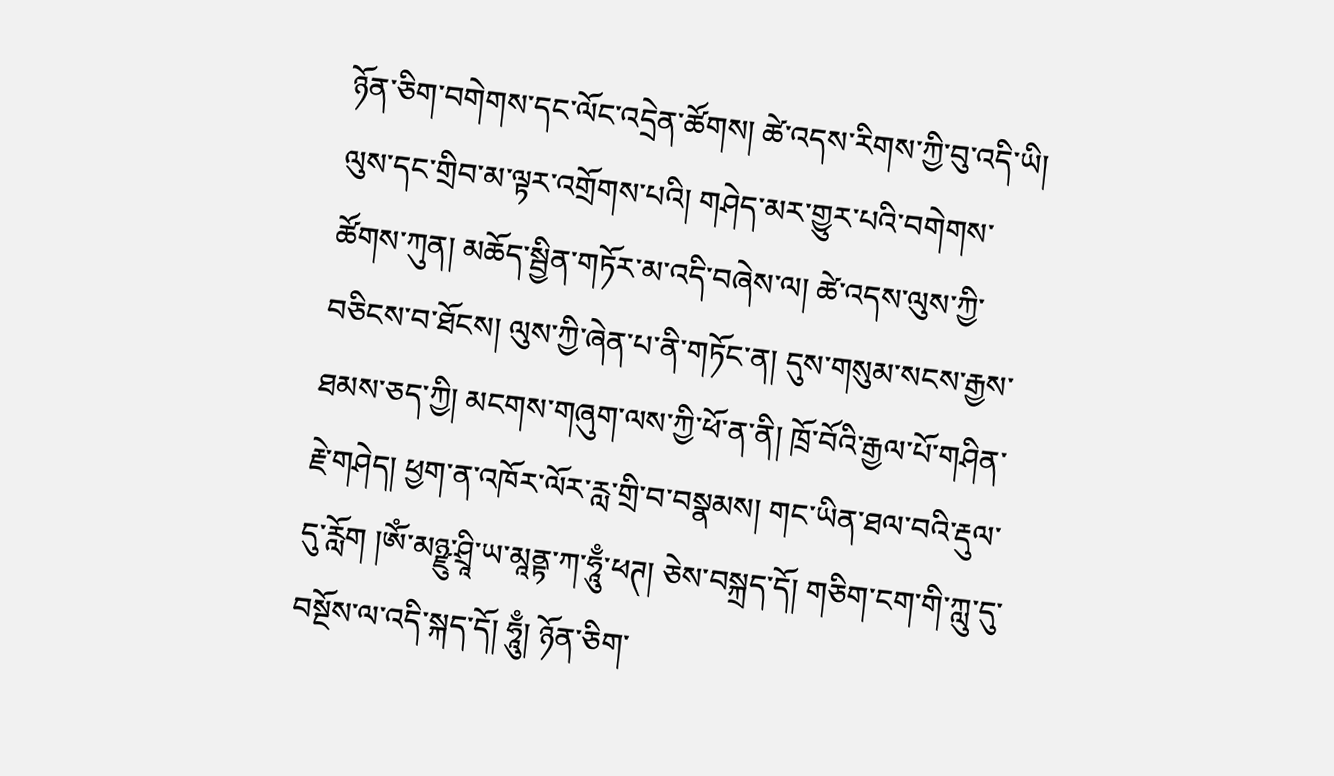ཉོན་ཅིག་བགེགས་དང་ལོང་འདྲེན་ཚོགས། ཚེ་འདས་རིགས་ཀྱི་བུ་འདི་ཡི། ལུས་དང་གྲིབ་མ་ལྟར་འགྲོགས་པའི། གཤེད་མར་གྱུར་པའི་བགེགས་ཚོགས་ཀུན། མཆོད་སྦྱིན་གཏོར་མ་འདི་བཞེས་ལ། ཚེ་འདས་ལུས་ཀྱི་བཅིངས་བ་ཐོངས། ལུས་ཀྱི་ཞེན་པ་ནི་གཏོང་ན། དུས་གསུམ་སངས་རྒྱས་ཐམས་ཅད་ཀྱི། མངགས་གཞུག་ལས་ཀྱི་ཕོ་ན་ནི། ཁྲོ་བོའི་རྒྱལ་པོ་གཤིན་རྗེ་གཤེད། ཕྱག་ན་འཁོར་ལོར་རླ་གྲི་བ་བསྣམས། གང་ཡིན་ཐལ་བའི་རྡུལ་དུ་རློག །ཨོཾ་མཉྫུ་ཤྲཱི་ཡ་མཱནྟ་ཀ་ཧཱུྃ་ཕཊ། ཅེས་བསྐྲད་དོ། གཅིག་ངག་གི་ཀླུ་དུ་བསྔོས་ལ་འདི་སྐད་དོ། ཧཱུྃ། ཉོན་ཅིག་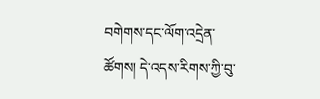བགེགས་དང་ལོག་འདྲེན་ཚོགས། དེ་འདས་རིགས་ཀྱི་བུ་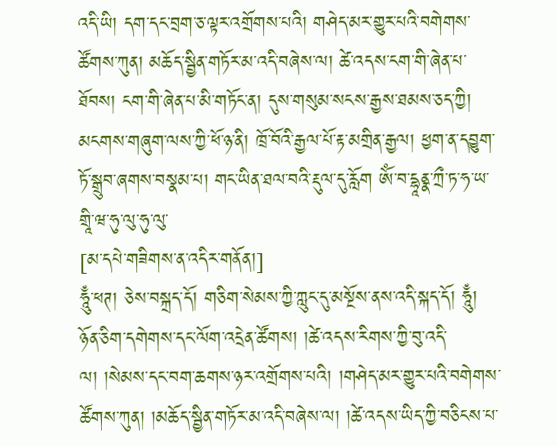འདི་ཡི། དག་དང་བྲག་ཅ་ལྟར་འགྲོགས་པའི། གཤེད་མར་གྱུར་པའི་བགེགས་ཚོགས་ཀུན། མཆོད་སྦྱིན་གཏོར་མ་འདི་བཞེས་ལ། ཚེ་འདས་ངག་གི་ཞེན་པ་ཐོབས། ངག་གི་ཞེན་པ་མི་གཏོང་ན། དུས་གསུམ་སངས་རྒྱས་ཐམས་ཅད་ཀྱི། མངགས་གཞུག་ལས་ཀྱི་ཕོ་ཉ་ནི། ཁྲོ་བོའི་རྒྱལ་པོ་རྟ་མགྲིན་རྒྱལ། ཕྱག་ན་དབྱུག་ཏོ་སྒྲུབ་ཞགས་བསྣམ་པ། གང་ཡིན་ཐལ་བའི་རྡུལ་དུ་རློག ཨོཾ་བ་དྷཱནྣ་ཀྲྀ་ཏ་ཧ་ཡ་གྲཱི་ཝ་ཧུ་ལུ་ཧུ་ལུ་
[མ་དཔེ་གཟིགས་ན་འདིར་གནོན།]
ཧཱུྃ་ཕཊ། ཅེས་བསྐྲད་དོ། གཅིག་སེམས་ཀྱི་ཀླུང་དུ་མསྔོས་ནས་འདི་སྐད་དོ། ཧཱུྃ། ཉོན་ཅིག་དགེགས་དང་ལོག་འདྲེན་ཚོགས། །ཚེ་འདས་རིགས་ཀྱི་བུ་འདི་ལ། །སེམས་དང་བག་ཆགས་ཉར་འགྲོགས་པའི། །གཤེད་མར་གྱུར་པའི་བགེགས་ཚོགས་ཀུན། །མཆོད་སྦྱིན་གཏོར་མ་འདི་བཞེས་ལ། །ཚེ་འདས་ཡིད་ཀྱི་བཅིངས་པ་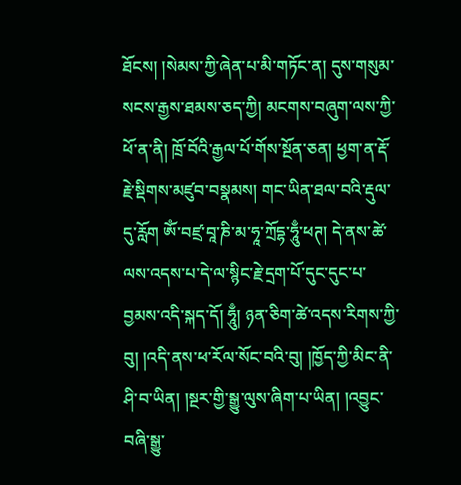ཐོངས། །སེམས་ཀྱི་ཞེན་པ་མི་གཏོང་ན། དུས་གསུམ་སངས་རྒྱས་ཐམས་ཅད་ཀྱི། མངགས་བཞུག་ལས་ཀྱི་ཕོ་ན་ནི། ཁྲོ་བོའི་རྒྱལ་པོ་གོས་སྔོན་ཅན། ཕྱག་ན་རྡོ་རྗེ་སྡིགས་མཛུབ་བསྣམས། གང་ཡིན་ཐལ་བའི་རྡུལ་དུ་རློག ཨོཾ་བཛྲ་བཱ་ཎི་མ་ཧཱ་ཀྲོདྷ་ཧཱུྃ་ཕཊ། དེ་ནས་ཚེ་ལས་འདས་པ་དེ་ལ་སྙིང་རྗེ་དྲག་པོ་དུང་དུང་པ་བྱམས་འདི་སྐད་དོ། ཧཱུྃ། ཉན་ཅིག་ཚེ་འདས་རིགས་ཀྱི་བུ། །འདི་ནས་ཕ་རོལ་སོང་བའི་བུ། །ཁྱོད་ཀྱི་མིང་ནི་ཤི་བ་ཡིན། །སྔར་གྱི་སྒྱུ་ལུས་ཞིག་པ་ཡིན། །འབྱུང་བཞི་སྒྱུ་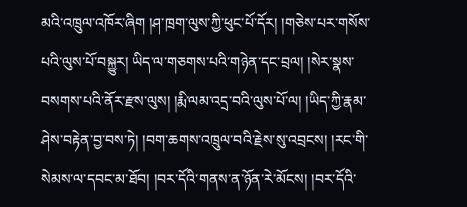མའི་འཁྲུལ་འཁོར་ཞིག །ཤ་ཁྲག་ལུས་ཀྱི་ཕུང་པོ་དོར། །གཅེས་པར་གསོས་པའི་ལུས་པོ་བསྐྱུར། ཡིད་ལ་གཅགས་པའི་གཉེན་དང་བྲལ། །སེར་སྣས་བསགས་པའི་ནོར་རྫས་ལུས། །རྨི་ལམ་འདྲ་བའི་ལུས་པོ་ལ། །ཡིད་ཀྱི་རྣམ་ཤེས་བརྟེན་བྱ་བས་ཏེ། །བག་ཆགས་འཁྲུལ་བའི་རྗེས་སུ་འབྲངས། །རང་གི་སེམས་ལ་དབང་མ་ཐོབ། །བར་དོའི་གནས་ན་ཉོན་རེ་མོངས། །བར་དོའི་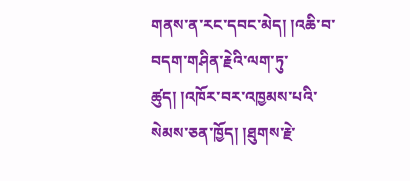གནས་ན་རང་དབང་མེད། །འཆི་བ་བདག་གཤིན་རྗེའི་ལག་ཏུ་ཚུད། །འཁོར་བར་འཁྱམས་པའི་སེམས་ཅན་ཁྱོད། །ཐུགས་རྗེ་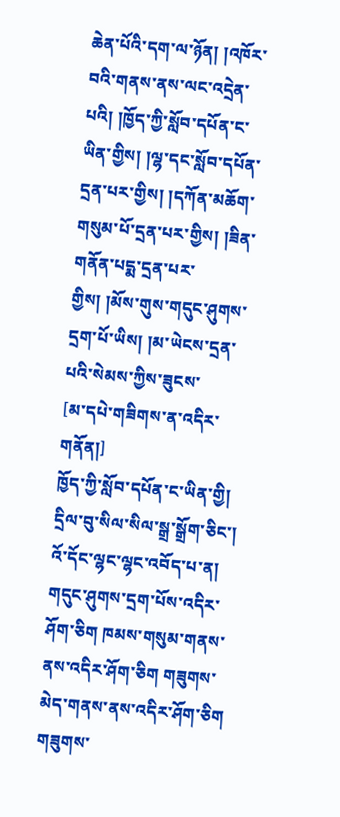ཆེན་པོའི་དག་ལ་ཉོན། །འཁོར་བའི་གནས་ནས་ལང་འདྲེན་པའི། །ཁྱོད་ཀྱི་སློབ་དཔོན་ང་ཡིན་གྱིས། །ལྷ་དང་སློབ་དཔོན་དྲན་པར་གྱིས། །དཀོན་མཆོག་གསུམ་པོ་དྲན་པར་གྱིས། །ཟིན་གནོན་པདྨ་དྲན་པར་གྱིས། །མོས་གུས་གདུང་ཤུགས་དྲག་པོ་ཡིས། །མ་ཡེངས་དྲན་པའི་སེམས་ཀྱིས་ཟུངས་
[མ་དཔེ་གཟིགས་ན་འདིར་གནོན།]
ཁྱོད་ཀྱི་སློབ་དཔོན་ང་ཡིན་གྱི། དྲིལ་བུ་སིལ་སིལ་སྒྲ་སྒྲོག་ཅིང་། འོ་དོང་ལྷང་ལྷང་འབོད་པ་ན། གདུང་ཤུགས་དྲག་པོས་འདིར་ཤོག་ཅིག ཁམས་གསུམ་གནས་ནས་འདིར་ཤོག་ཅིག གཟུགས་མེད་གནས་ནས་འདིར་ཤོག་ཅིག གཟུགས་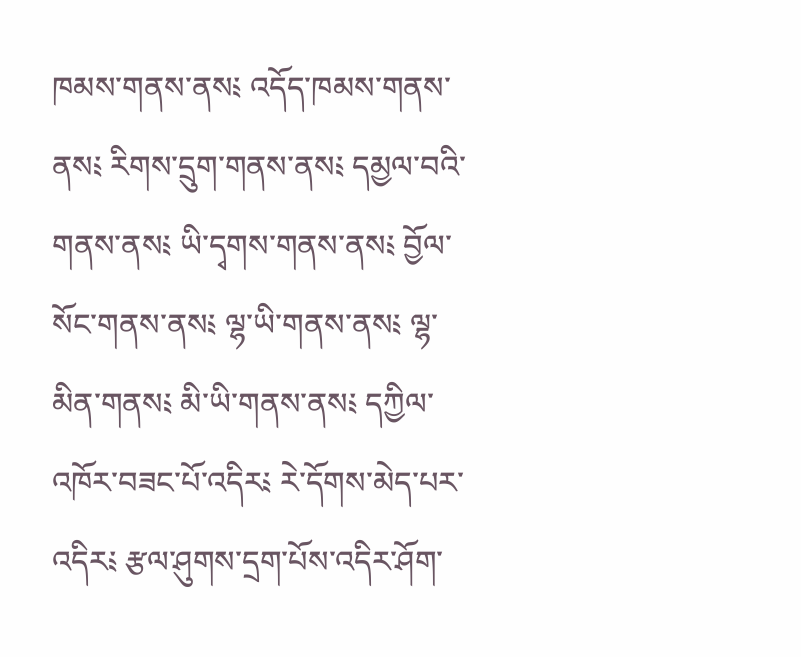ཁམས་གནས་ནས༴ འདོད་ཁམས་གནས་ནས༴ རིགས་དྲུག་གནས་ནས༴ དམྱལ་བའི་གནས་ནས༴ ཡི་དྭགས་གནས་ནས༴ བྱོལ་སོང་གནས་ནས༴ ལྷ་ཡི་གནས་ནས༴ ལྷ་མིན་གནས༴ མི་ཡི་གནས་ནས༴ དཀྱིལ་འཁོར་བཟང་པོ་འདིར༴ རེ་དོགས་མེད་པར་འདིར༴ རྩལ་ཤུགས་དྲག་པོས་འདིར་ཤོག་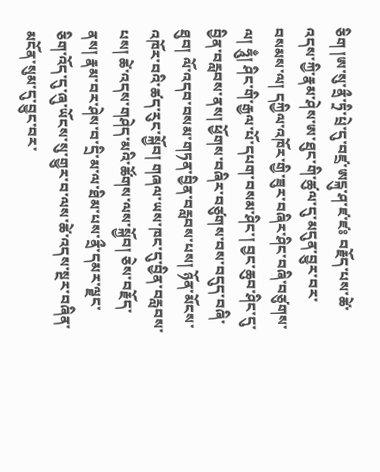ཅིག །ཨ་སུ་ནྲྀ་ཏྲི་པྲེ་དུ་བཛྲ་ཨངྐུ་ཤ་ཛ་ཛཿ བརྗོད་པས་ཚེ་འདས་ཀྱི་རྣམ་ཤེས་ཨ་ཐུང་གི་ཚུལ་དུ་མདུན་བྱུར་བར་བསམས་ལ། དཀྱིལ་འཁོར་གྱི་ཟུར་བཞིར་ཤིང་བཞི་བཙུགས་ལ། ཧཱུྃ། ཤིང་གི་རྒྱལ་པོ་དཔག་བསམ་ཤིང་། བྱང་ཆུབ་ཤིང་དུ་བྱིན་བརླབས་ནས། ཕྱོགས་བཞིར་བཙུགས་བས་བདུད་བཞི་ཐུབ། ལོ་འདབ་བསམ་གཏན་བྱིན་བརླབས་པས། ཉོན་མོངས་འཁོར་བའི་ཚད་རུང་སྐྱོབ། གཞལ་ཡས་ཁང་དུ་བྱིན་བརླབས་པས། ཚེ་འདས་གཤེད་མའི་ཚོགས་ལས་སྐྱོབ། ཅེས་བརྗོད་ནས། རྣམ་བར་ཤེས་བ་དྲི་མ་ལ་ཐིམ་པས་ནྲྀ་དམར་ལྗང་ཅིག་འོད་དུ་ཞུ་ཡོངས་སུ་གྱུར་བ་ལས་ཚེ་འདས་སྔར་བཞིན་མངོན་སུམ་དུ་བྱུང་བར་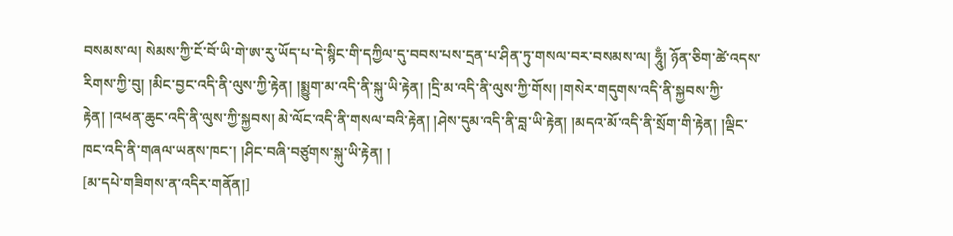བསམས་ལ། སེམས་ཀྱི་ངོ་བོ་ཡི་གེ་ཨ་རུ་ཡོད་པ་དེ་སྙིང་གི་དཀྱིལ་དུ་བབས་པས་དྲན་པ་ཤིན་ཏུ་གསལ་བར་བསམས་ལ། ཧཱུྃ། ཉོན་ཅིག་ཚེ་འདས་རིགས་ཀྱི་བུ། །མིང་བྱང་འདི་ནི་ལུས་ཀྱི་རྟེན། །སྨྱུག་མ་འདི་ནི་སྐུ་ཡི་རྟེན། །དྲི་མ་འདི་ནི་ལུས་ཀྱི་གོས། །གསེར་གདུགས་འདི་ནི་སྐྱབས་ཀྱི་རྟེན། །འཕན་ཆུང་འདི་ནི་ལུས་ཀྱི་སྐྱབས། མེ་ལོང་འདི་ནི་གསལ་བའི་རྟེན། །ཤེས་དུམ་འདི་ནི་བླ་ཡི་རྟེན། །མདའ་མོ་འདི་ནི་སྲོག་གི་རྟེན། །ལྡིང་ཁང་འདི་ནི་གཞལ་ཡནས་ཁང་། །ཤིང་བཞི་བཙུགས་སྐུ་ཡི་རྟེན། །
[མ་དཔེ་གཟིགས་ན་འདིར་གནོན།]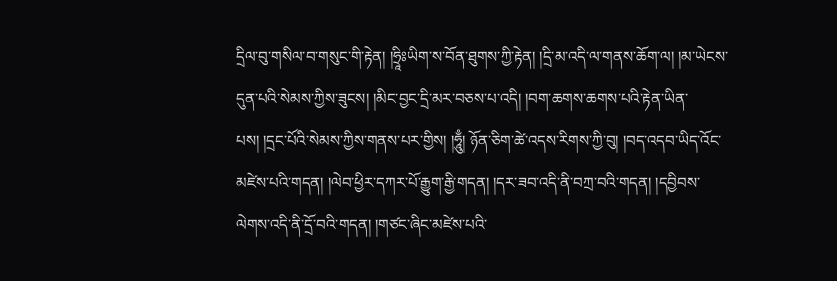དྲིལ་བུ་གསིལ་བ་གསུང་གི་རྟེན། །ཧྲཱིཿཡིག་ས་བོན་ཐུགས་ཀྱི་རྟེན། །དྲི་མ་འདི་ལ་གནས་ཆོག་ལ། །མ་ཡེངས་དུན་པའི་སེམས་ཀྱིས་ཟུངས། །མིང་བྱང་དྲི་མར་བཅས་པ་འདི། །བག་ཆགས་ཆགས་པའི་རྟེན་ཡིན་པས། །དྲང་པོའི་སེམས་ཀྱིས་གནས་པར་གྱིས། །ཧཱུྃ། ཉོན་ཅིག་ཚེ་འདས་རིགས་ཀྱི་བུ། །བད་འདབ་ཡིད་འོང་མཛེས་པའི་གདན། །ལེབ་ཕྱིར་དཀར་པོ་རྒྱུག་རྒྱི་གདན། །དར་ཟབ་འདི་ནི་བཀྲ་བའི་གདན། །དབྱིབས་ལེགས་འདི་ནི་དྲོ་བའི་གདན། །གཙང་ཞིང་མཛེས་པའི་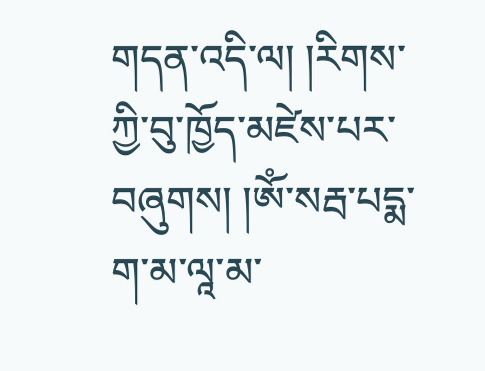གདན་འདི་ལ། །རིགས་ཀྱི་བུ་ཁྱོད་མཛེས་པར་བཞུགས། །ཨོཾ་སརྦ་པདྨ་ག་མ་ལཱ་མ་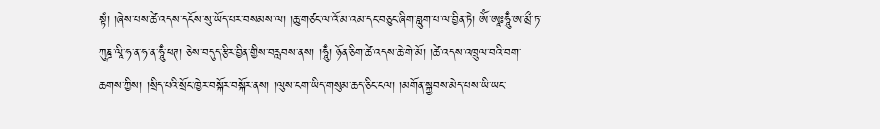སྟཾ། །ཞེས་པས་ཚེ་འདས་དངོས་སུ་ཡོད་པར་བསམས་ལ། །ཆུ་གཙང་ལ་འོ་མ་འམ་དང་བཅུང་ཞིག་བླུག་པ་ལ་བྱིན་ཏེ། ཨོཾ་ཨཱཿཧཱུྃ་ཨ་མྲྀ་ཏ་ཀུཎྜ་ལཱི་ཧ་ན་ཧ་ན་ཧཱུྃ་ཕཊ། ཅེས་བདུད་རྩིར་བྱིན་གྱིས་བརླབས་ནས། །ཧཱུྃ། ཉོན་ཅིག་ཚེ་འདས་ཆེ་གེ་མོ། །ཚེ་འདས་འཁྲུལ་བའི་བག་ཆགས་ཀྱིས། །སྲིད་པའི་སྲོང་ཁྱེར་བསྐོར་བསྐོར་ནས། །ལུས་ངག་ཡིད་གསུམ་ཆད་ཅིང་ངལ། །མགོན་སྐྱབས་མེད་པས་ཡི་ཡང་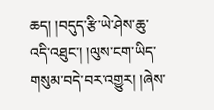ཆད། །བདུད་རྩི་ཡེ་ཤེས་ཆུ་འདི་འཐུང་། །ལུས་ངག་ཡིད་གསུམ་བདེ་བར་འགྱུར། །ཞེས་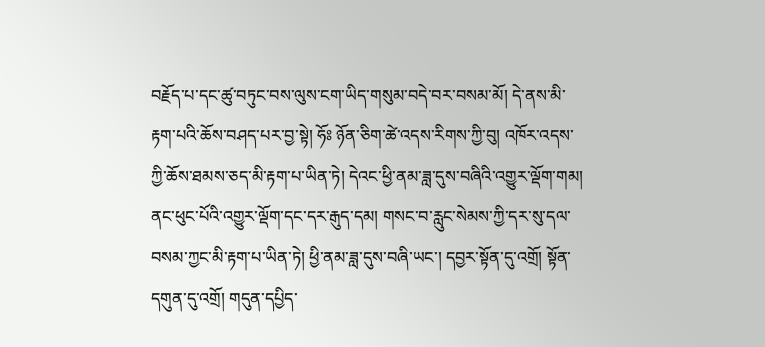བརྗོད་པ་དང་ཚུ་བཏུང་བས་ལུས་ངག་ཡིད་གསུམ་བདེ་བར་བསམ་མོ། དེ་ནས་མི་རྟག་པའི་ཆོས་བཤད་པར་བྱ་སྟེ། ཧོཿ ཉོན་ཅིག་ཚེ་འདས་རིགས་ཀྱི་བུ། འཁོར་འདས་ཀྱི་ཆོས་ཐམས་ཅད་མི་རྟག་པ་ཡིན་ཏེ། དེའང་ཕྱི་ནམ་ཟླ་དུས་བཞིའི་འགྱུར་ལྡོག་གམ། ནང་ཕུང་པོའི་འགྱུར་ལྡོག་དང་དར་རྒུད་དམ། གསང་བ་རླུང་སེམས་ཀྱི་དར་སུ་དལ་བསམ་ཀྱང་མི་རྟག་པ་ཡིན་ཏེ། ཕྱི་ནམ་ཟླ་དུས་བཞི་ཡང་། དབྱར་སྟོན་དུ་འགྲོ། སྟོན་དགུན་དུ་འགྲོ། གདུན་དཔྱིད་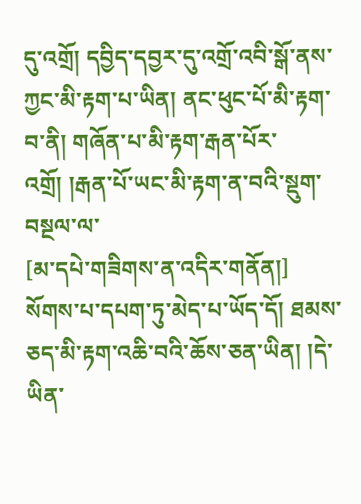དུ་འགྲོ། དབྱིད་དབྱར་དུ་འགྲོ་འབི་སྒོ་ནས་ཀྱང་མི་རྟག་པ་ཡིན། ནང་ཕུང་པོ་མི་རྟག་བ་ནི། གཞོན་པ་མི་རྟག་རྒན་པོར་འགྲོ། །རྒན་པོ་ཡང་མི་རྟག་ན་བའི་སྡུག་བསྔལ་ལ་
[མ་དཔེ་གཟིགས་ན་འདིར་གནོན།]
སོགས་པ་དཔག་ཏུ་མེད་པ་ཡོད་དོ། ཐམས་ཅད་མི་རྟག་འཆི་བའི་ཆོས་ཅན་ཡིན། །དེ་ཡིན་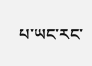པ་ཡང་རང་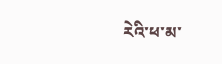རེའི་ཕ་མ་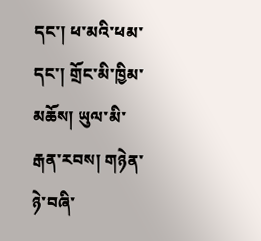དང་། ཕ་མའི་ཕམ་དང་། གྲོང་མི་ཁྱིམ་མཆོས། ཡུལ་མི་རྒན་རབས། གཉེན་ཉེ་བཞི་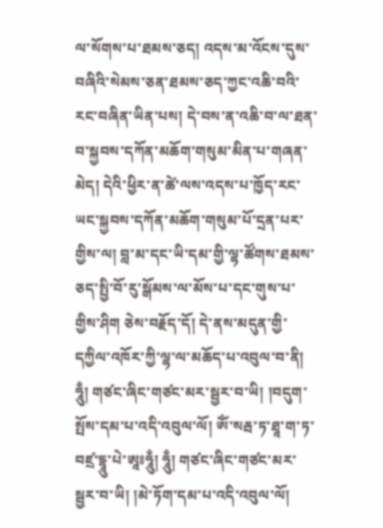ལ་སོགས་པ་ཐམས་ཅད། འདས་མ་འོངས་དུས་བཞིའི་སེམས་ཅན་ཐམས་ཅད་ཀྱང་འཆི་བའི་རང་བཞིན་ཡིན་པས། དེ་བས་ན་འཆི་བ་ལ་ཐན་བ་སྐྱབས་དཀོན་མཆོག་གསུམ་མིན་པ་གཞན་མེད། དེའི་ཕྱིར་ན་ཚེ་ལས་འདས་པ་ཁྱོད་རང་ཡང་སྐྱབས་དཀོན་མཆོག་གསུམ་པོ་དྲན་པར་གྱིས་ལ། བླ་མ་དང་ཡི་དམ་གྱི་ལྷ་ཚོགས་ཐམས་ཅད་སྤྱི་བོ་རུ་སྒོམས་ལ་མོས་པ་དང་གུས་པ་གྱིས་ཤིག ཅེས་བརྗོད་དོ། དེ་ནས་མདུན་གྱི་དཀྱིལ་འཁོར་ཀྱི་ལྷ་ལ་མཆོད་པ་འབུལ་བ་ནི། ཧཱུྃ། གཙང་ཞིང་གཙང་མར་སྦྱར་བ་ཡི། །བདུག་སྤོས་དམ་པ་འདི་འབུལ་ལོ། ཨོཾ་སརྦ་ཏ་ཐཱ་ག་ཏ་བཛྲ་དྷཱུ་པེ་ཨཱཿཧཱུྃ། ཧཱུྃ། གཙང་ཞིང་གཙང་མར་སྦྱར་བ་ཡི། །མེ་ཏོག་དམ་པ་འདི་འབུལ་ལོ།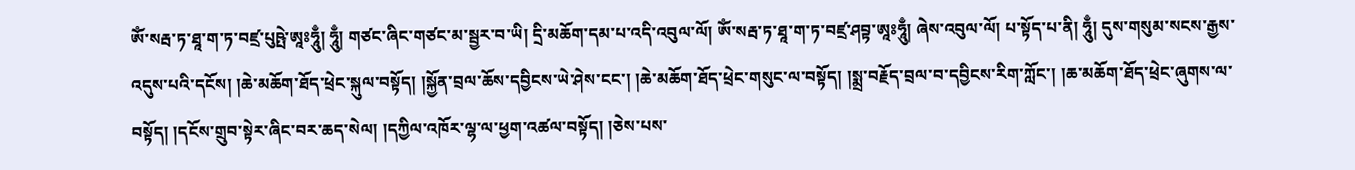ཨོཾ་སརྦ་ཏ་ཐཱ་ག་ཏ་བཛྲ་པུཥྤེ་ཨཱཿཧཱུྃ། ཧཱུྃ། གཙང་ཞིང་གཙང་མ་སྦྱར་བ་ཡི། དྲི་མཆོག་དམ་པ་འདི་འབུལ་ལོ། ཨོཾ་སརྦ་ཏ་ཐཱ་ག་ཏ་བཛྲ་ཤབྟ་ཨཱཿཧཱུྃ། ཞེས་འབུལ་ལོ། པ་སྟོད་པ་ནི། ཧཱུྃ། དུས་གསུམ་སངས་རྒྱས་འདུས་པའི་དངོས། །ཆེ་མཆོག་ཐོད་ཕྲེང་སྐུལ་བསྟོད། །སྐྱོན་བྲལ་ཆོས་དབྱིངས་ཡེ་ཤེས་ངང་། །ཆེ་མཆོག་ཐོད་ཕྲེང་གསུང་ལ་བསྟོད། །སྨྲ་བརྗོད་བྲལ་བ་དབྱིངས་རིག་ཀློང་། །ཆ་མཆོག་ཐོད་ཕྲེང་ཞུགས་ལ་བསྟོད། །དངོས་གྲུབ་སྟེར་ཞིང་བར་ཆད་སེལ། །དཀྱིལ་འཁོར་ལྷ་ལ་ཕྱག་འཚལ་བསྟོད། །ཅེས་པས་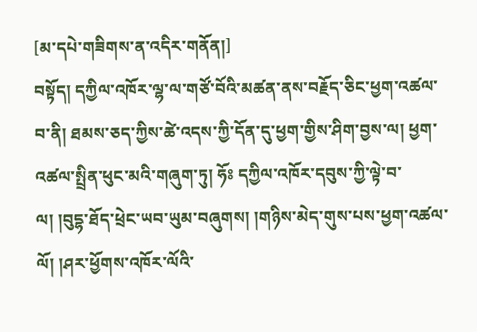[མ་དཔེ་གཟིགས་ན་འདིར་གནོན།]
བསྟོད། དཀྱིལ་འཁོར་ལྷ་ལ་གཙོ་བོའི་མཚན་ནས་བརྗོད་ཅིང་ཕྱག་འཚལ་བ་ནི། ཐམས་ཅད་ཀྱིས་ཚེ་འདས་ཀྱི་དོན་དུ་ཕྱག་གྱིས་ཤིག་བྱས་ལ། ཕྱག་འཚལ་སྤྲིན་ཕུང་མའི་གཞུག་ཏུ། ཧོཿ དཀྱིལ་འཁོར་དབུས་ཀྱི་ལྟེ་བ་ལ། །བུདྷ་ཐོད་ཕྲེང་ཡབ་ཡུམ་བཞུགས། །གཉིས་མེད་གུས་པས་ཕྱག་འཚལ་ལོ། །ཤར་ཕྱོགས་འཁོར་ལོའི་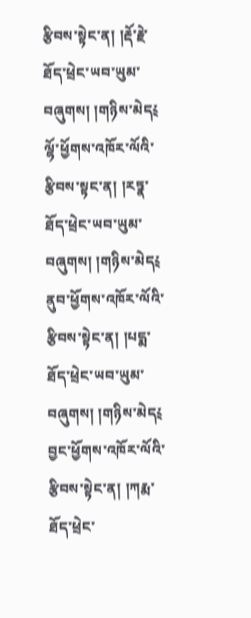རྩིབས་སྟེང་ན། །རྡོ་རྗེ་ཐོད་ཕྲེང་ཡབ་ཡུམ་བཞུགས། །གཉིས་མེད༴ ལྷོ་ཕྱོགས་འཁོར་ལོའི་རྩིབས་སྟང་ན། །རཏྣ་ཐོད་ཕྲེང་ཡབ་ཡུམ་བཞུགས། །གཉིས་མེད༴ ནུབ་ཕྱོགས་འཁོར་ལོའི་རྩིབས་སྟེང་ན། །པདྨ་ཐོད་ཕྲེང་ཡབ་ཡུམ་བཞུགས། །གཉིས་མེད༴ བྱང་ཕྱོགས་འཁོར་ལོའི་རྩིབས་སྟེང་ན། །ཀརྨ་ཐོད་ཕྲེང་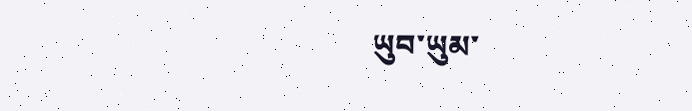ཡུབ་ཡུམ་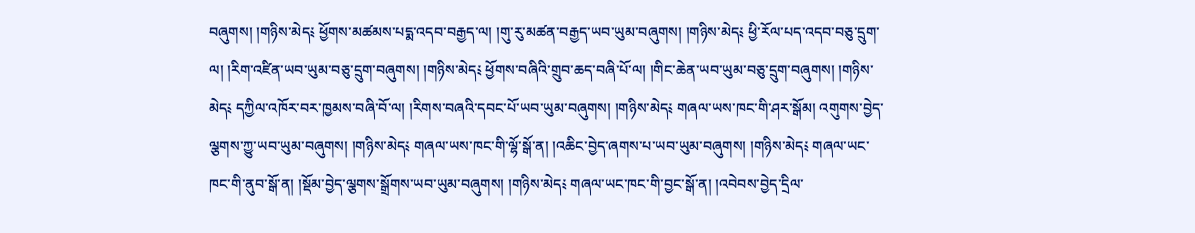བཞུགས། །གཉིས་མེད༴ ཕྱོགས་མཚམས་པདྨ་འདབ་བརྒྱད་ལ། །གུ་རུ་མཚན་བརྒྱད་ཡབ་ཡུམ་བཞུགས། །གཉིས་མེད༴ ཕྱི་རོལ་པད་འདབ་བཅུ་དྲུག་ལ། །རིག་འཛིན་ཡབ་ཡུམ་བཅུ་དྲུག་བཞུགས། །གཉིས་མེད༴ ཕྱོགས་བཞིའི་གྲུབ་ཆད་བཞི་པོ་ལ། །གིང་ཆེན་ཡབ་ཡུམ་བཅུ་དྲུག་བཞུགས། །གཉིས་མེད༴ དཀྱིལ་འཁོར་བར་ཁྱམས་བཞི་བོ་ལ། །རིགས་བཞའི་དབང་པོ་ཡབ་ཡུམ་བཞུགས། །གཉིས་མེད༴ གཞལ་ཡས་ཁང་གི་ཤར་སྒོམ། འགུགས་བྱེད་ལྕགས་ཀྱུ་ཡབ་ཡུམ་བཞུགས། །གཉིས་མེད༴ གཞལ་ཡས་ཁང་གི་ལྷོ་སྒོ་ན། །འཆིང་བྱེད་ཞགས་པ་ཡབ་ཡུམ་བཞུགས། །གཉིས་མེད༴ གཞལ་ཡང་ཁང་གི་ནུབ་སྒོ་ན། །སྡོམ་བྱེད་ལྕགས་སྒྲོགས་ཡབ་ཡུམ་བཞུགས། །གཉིས་མེད༴ གཞལ་ཡང་ཁང་གི་བྱང་སྒོ་ན། །འབེབས་བྱེད་དྲིལ་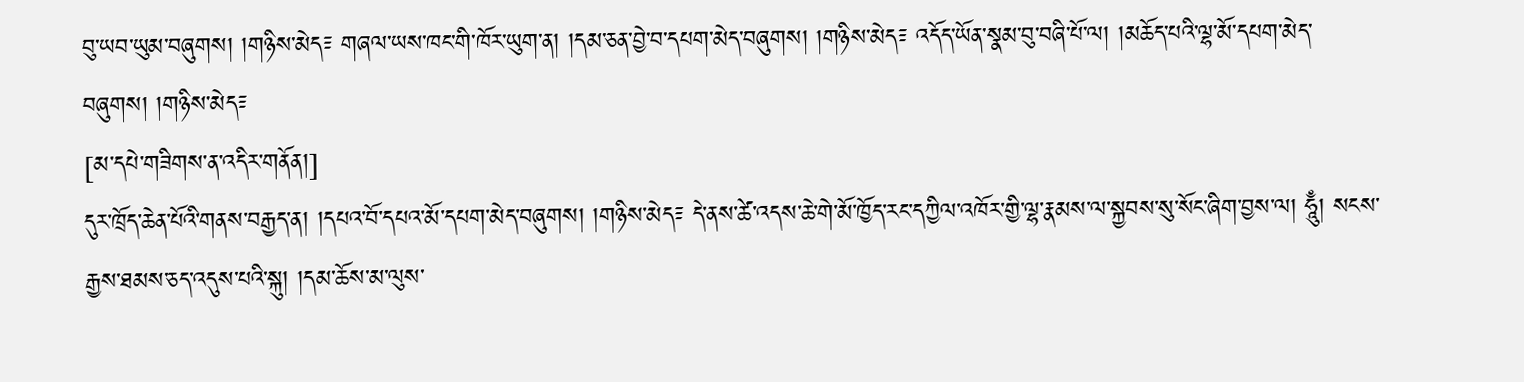བུ་ཡབ་ཡུམ་བཞུགས། །གཉིས་མེད༴ གཞལ་ཡས་ཁང་གི་ཁོར་ཡུག་ན། །དམ་ཅན་བྱེ་བ་དཔག་མེད་བཞུགས། །གཉིས་མེད༴ འདོད་ཡོན་སྣམ་བུ་བཞི་པོ་ལ། །མཆོད་པའི་ལྷ་མོ་དཔག་མེད་བཞུགས། །གཉིས་མེད༴
[མ་དཔེ་གཟིགས་ན་འདིར་གནོན།]
དུར་ཁྲོད་ཆེན་པོའི་གནས་བརྒྱད་ན། །དཔའ་བོ་དཔའ་མོ་དཔག་མེད་བཞུགས། །གཉིས་མེད༴ དེ་ནས་ཚེ་འདས་ཆེ་གེ་མོ་ཁྱོད་རང་དཀྱིལ་འཁོར་གྱི་ལྷ་རྣམས་ལ་སྐྱབས་སུ་སོང་ཞིག་བྱས་ལ། ཧཱུྃ། སངས་རྒྱས་ཐམས་ཅད་འདུས་པའི་སྐུ། །དམ་ཆོས་མ་ལུས་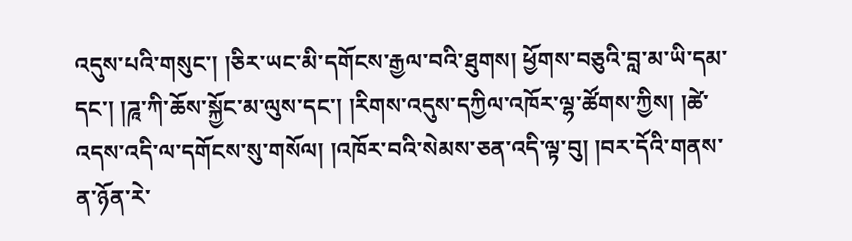འདུས་པའི་གསུང་། །ཅིར་ཡང་མི་དགོངས་རྒྱལ་བའི་ཐུགས། ཕྱོགས་བཅུའི་བླ་མ་ཡི་དམ་དང་། །ཌཱ་ཀི་ཆོས་སྐྱོང་མ་ལུས་དང་། །རིགས་འདུས་དཀྱིལ་འཁོར་ལྷ་ཚོགས་ཀྱིས། །ཚེ་འདས་འདི་ལ་དགོངས་སུ་གསོལ། །འཁོར་བའི་སེམས་ཅན་འདི་ལྟ་བུ། །བར་དོའི་གནས་ན་ཉོན་རེ་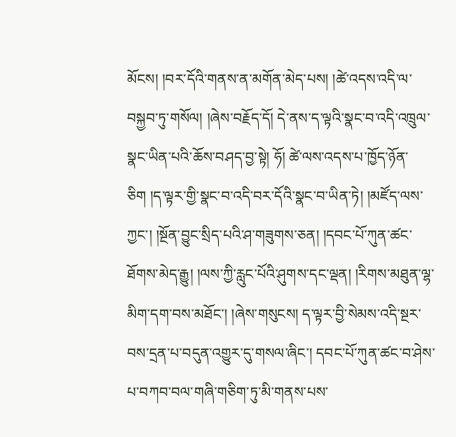མོངས། །བར་དོའི་གནས་ན་མགོན་མེད་པས། །ཚེ་འདས་འདི་ལ་བསྐྱབ་ཏུ་གསོལ། །ཞེས་བརྗོད་དོ། དེ་ནས་ད་ལྟའི་སྣང་བ་འདི་འཁྲུལ་སྣང་ཡིན་པའི་ཆོས་བཤད་བྱ་སྟེ། ཧོ། ཚེ་ལས་འདས་པ་ཁྱོད་ཉོན་ཅིག །ད་ལྟར་གྱི་སྣང་བ་འདི་བར་དོའི་སྣང་བ་ཡིན་ཏེ། །མཛོད་ལས་ཀྱང་། །སྔོན་བྱུང་སྲིད་པའི་ཤ་གཟུགས་ཅན། །དབང་པོ་ཀུན་ཚང་ཐོགས་མེད་རྒྱུ། །ལས་ཀྱི་རླུང་པོའི་ཤུགས་དང་ལྡན། །རིགས་མཐུན་ལྷ་མིག་དག་བས་མཐོང་། །ཞེས་གསུངས། ད་ལྟར་བྱི་སེམས་འདི་སྔར་བས་དྲན་པ་བདུན་འགྱུར་དུ་གསལ་ཞིང་། དབང་པོ་ཀུན་ཚང་བ་ཤེས་པ་བཀབ་བལ་གཞི་གཅིག་ཏུ་མི་གནས་པས་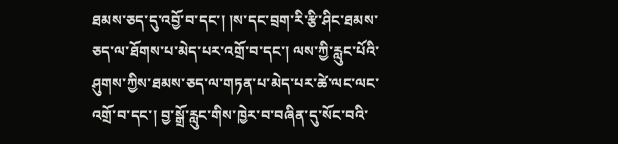ཐམས་ཅད་དུ་འབྱོ་བ་དང་། །ས་དང་བྲག་རི་རྩི་ཤིང་ཐམས་ཅད་ལ་ཐོགས་པ་མེད་པར་འགྲོ་བ་དང་། ལས་ཀྱི་རླུང་པོའི་ཤུགས་ཀྱིས་ཐམས་ཅད་ལ་གཏན་པ་མེད་པར་ཚེ་ལང་ལང་འགྲོ་བ་དང་། བྱ་སྒྲོ་རླུང་གིས་ཁྱེར་བ་བཞིན་དུ་སོང་བའི་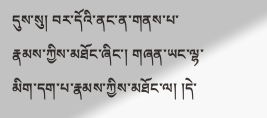དུས་སུ། བར་དོའི་ནང་ན་གནས་པ་རྣམས་ཀྱིས་མཐོང་ཞིང་། གཞན་ཡང་ལྷ་མིག་དག་པ་རྣམས་ཀྱིས་མཐོང་ལ། །དེ་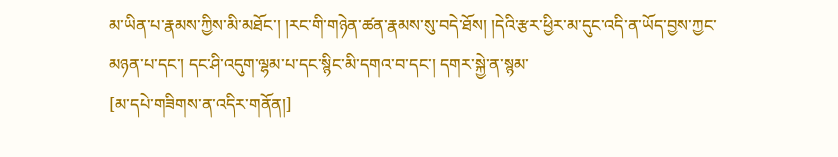མ་ཡིན་པ་རྣམས་ཀྱིས་མི་མཐོང་། །རང་གི་གཉེན་ཚན་རྣམས་སུ་བདེ་ཐོས། །དེའི་རྩར་ཕྱིར་མ་དུང་འདི་ན་ཡོད་བྱས་ཀྱང་མཉན་པ་དང་། དང་ཤི་འདུག་ལྷམ་པ་དང་སྙིང་མི་དགའ་བ་དང་། དགར་སྐྱེ་ན་སྙམ་
[མ་དཔེ་གཟིགས་ན་འདིར་གནོན།]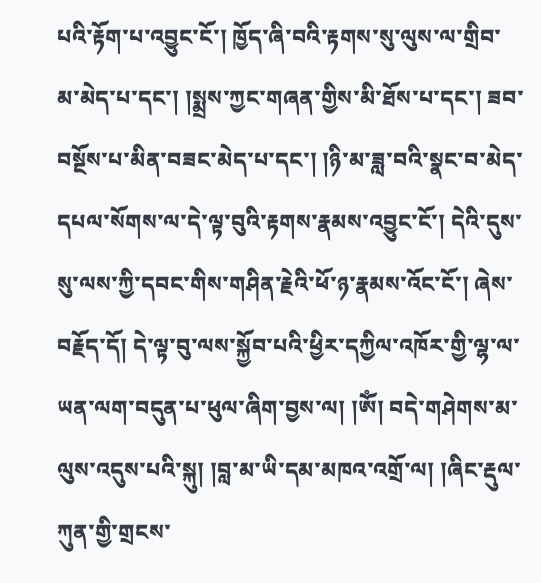པའི་རྟོག་པ་འབྱུང་ངོ་། ཁྱོད་ཞི་བའི་རྟགས་སུ་ལུས་ལ་གྲིབ་མ་མེད་པ་དང་། །སྨྲས་ཀྱང་གཞན་གྱིས་མི་ཐོས་པ་དང་། ཟབ་བསྔོས་པ་མིན་བཟང་མེད་པ་དང་། །ཉི་མ་ཟླ་བའི་སྣང་བ་མེད་དཔལ་སོགས་ལ་དེ་ལྟ་བུའི་རྟགས་རྣམས་འབྱུང་ངོ་། དེའི་དུས་སུ་ལས་ཀྱི་དབང་གིས་གཤིན་རྗེའི་ཕོ་ཉ་རྣམས་འོང་ངོ་། ཞེས་བརྗོད་དོ། དེ་ལྟ་བུ་ལས་སྐྱོབ་པའི་ཕྱིར་དཀྱིལ་འཁོར་གྱི་ལྷ་ལ་ཡན་ལག་བདུན་པ་ཕུལ་ཞིག་བྱས་ལ། །ཨོཾ། བདེ་གཤེགས་མ་ལུས་འདུས་པའི་སྐུ། །བླ་མ་ཡི་དམ་མཁའ་འགྲོ་ལ། །ཞིང་རྡུལ་ཀུན་གྱི་གྲངས་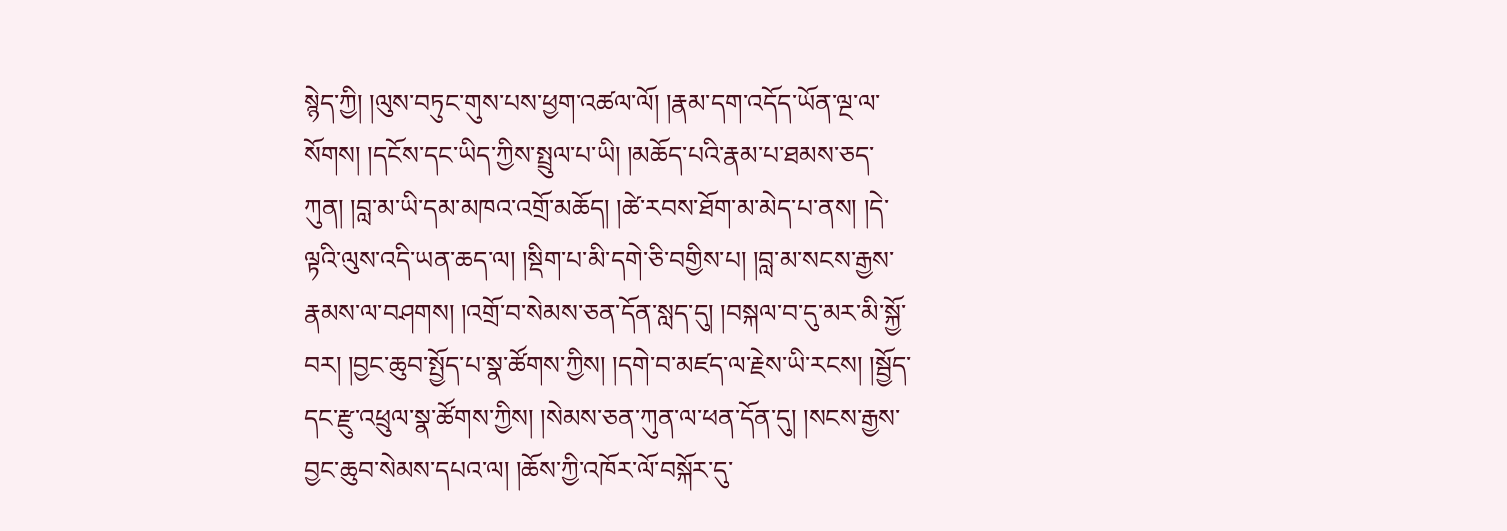སྙེད་ཀྱི། །ལུས་བཏུང་གུས་པས་ཕྱག་འཚལ་ལོ། །རྣམ་དག་འདོད་ཡོན་ལྔ་ལ་སོགས། །དངོས་དང་ཡིད་ཀྱིས་སྤྲུལ་པ་ཡི། །མཆོད་པའི་རྣམ་པ་ཐམས་ཅད་ཀུན། །བླ་མ་ཡི་དམ་མཁའ་འགྲོ་མཆོད། །ཚེ་རབས་ཐོག་མ་མེད་པ་ནས། །དེ་ལྟའི་ལུས་འདི་ཡན་ཆད་ལ། །སྡིག་པ་མི་དགེ་ཅི་བགྱིས་པ། །བླ་མ་སངས་རྒྱས་རྣམས་ལ་བཤགས། །འགྲོ་བ་སེམས་ཅན་དོན་སླད་དུ། །བསྐལ་བ་དུ་མར་མི་སྐྱོ་བར། །བྱང་ཆུབ་སྤྱོད་པ་སྣ་ཚོགས་ཀྱིས། །དགེ་བ་མཛད་ལ་རྗེས་ཡི་རངས། །སྦྱོད་དང་རྫུ་འཕྲུལ་སྣ་ཚོགས་ཀྱིས། །སེམས་ཅན་ཀུན་ལ་ཕན་དོན་དུ། །སངས་རྒྱས་བྱང་ཆུབ་སེམས་དཔའ་ལ། །ཆོས་ཀྱི་འཁོར་ལོ་བསྐོར་དུ་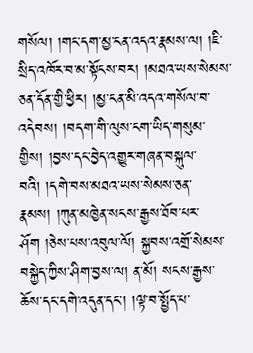གསོལ། །གང་དག་མྱ་ངན་འདའ་རྣམས་ལ། །ཇི་སྲིད་འཁོར་བ་མ་སྟོངས་བར། །མཐའ་ཡས་སེམས་ཅན་དོན་གྱི་ཕྱིར། །མྱ་ངན་མི་འདའ་གསོལ་བ་འདེབས། །བདག་གི་ལུས་ངག་ཡིད་གསུམ་གྱིས། །བྱས་དང་བྱེད་འགྱུར་གཞན་བསྐུལ་བའི། །དགེ་བས་མཐའ་ཡས་སེམས་ཅན་རྣམས། །ཀུན་མཁྱེན་སངས་རྒྱས་ཐོབ་པར་ཤོག །ཅེས་པས་འབུལ་ལོ། སྐྱབས་འགྲོ་སེམས་བསྐྱེད་ཀྱིས་ཤིག་བྱས་ལ། ན་མོ། སངས་རྒྱས་ཆོས་དང་དགེ་འདུན་དང་། །ལྟ་བ་སྤྱོད་པ་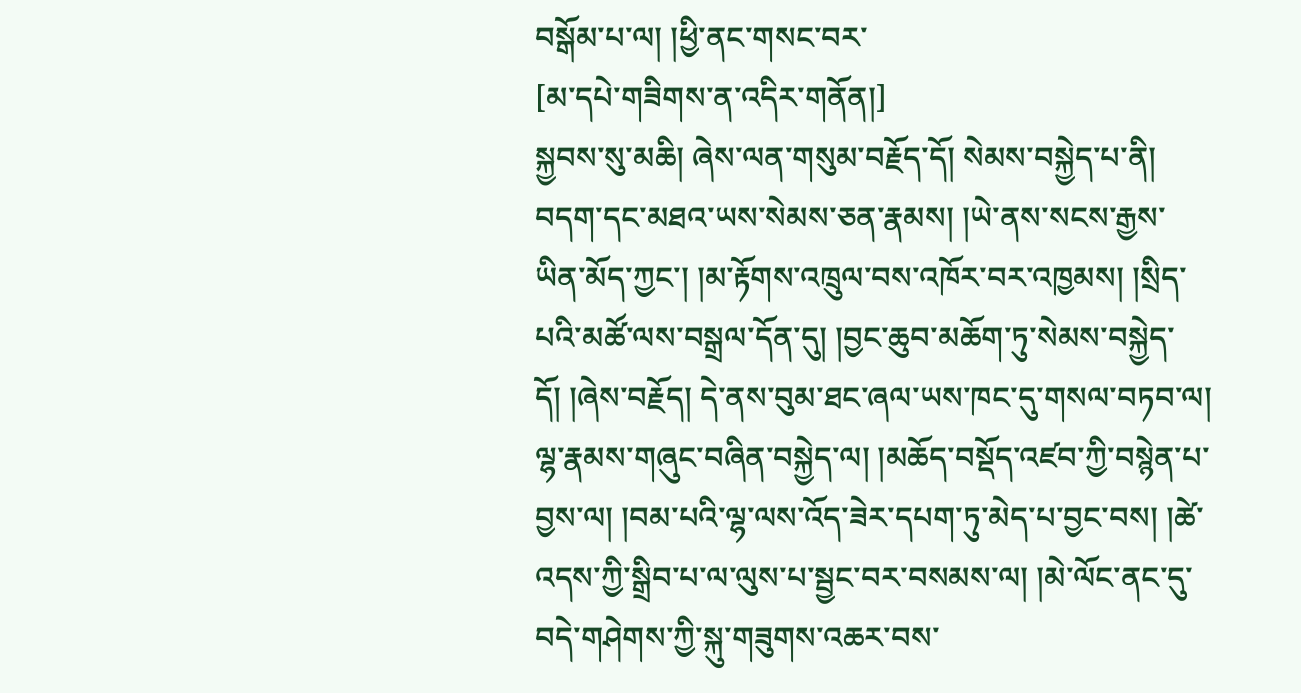བསྒོམ་པ་ལ། །ཕྱི་ནང་གསང་བར་
[མ་དཔེ་གཟིགས་ན་འདིར་གནོན།]
སྐྱབས་སུ་མཆི། ཞེས་ལན་གསུམ་བརྗོད་དོ། སེམས་བསྐྱེད་པ་ནི། བདག་དང་མཐའ་ཡས་སེམས་ཅན་རྣམས། །ཡེ་ནས་སངས་རྒྱས་ཡིན་མོད་ཀྱང་། །མ་རྟོགས་འཁྲུལ་བས་འཁོར་བར་འཁྱམས། །སྲིད་པའི་མཚོ་ལས་བསྒྲལ་དོན་དུ། །བྱང་ཆུབ་མཆོག་ཏུ་སེམས་བསྐྱེད་དོ། །ཞེས་བརྗོད། དེ་ནས་བུམ་ཐང་ཞལ་ཡས་ཁང་དུ་གསལ་བཏབ་ལ། ལྷ་རྣམས་གཞུང་བཞིན་བསྐྱེད་ལ། །མཆོད་བསྡོད་འཛབ་ཀྱི་བསྙེན་པ་བྱས་ལ། །བམ་པའི་ལྷ་ལས་འོད་ཟེར་དཔག་ཏུ་མེད་པ་བྱང་བས། །ཚེ་འདས་ཀྱི་སྒྲིབ་པ་ལ་ལུས་པ་སྦྱང་བར་བསམས་ལ། །མེ་ལོང་ནང་དུ་བདེ་གཤེགས་ཀྱི་སྐུ་གཟུགས་འཆར་བས་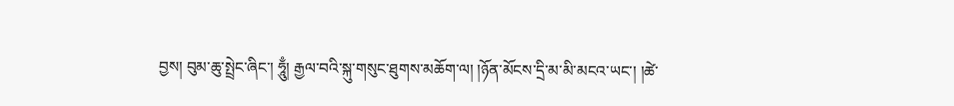བྱས། བུམ་ཆུ་སྤྲེང་ཞིང་། ཧཱུྃ། རྒྱལ་བའི་སྐུ་གསུང་ཐུགས་མཆོག་ལ། །ཉོན་མོངས་དྲི་མ་མི་མངའ་ཡང་། །ཚེ་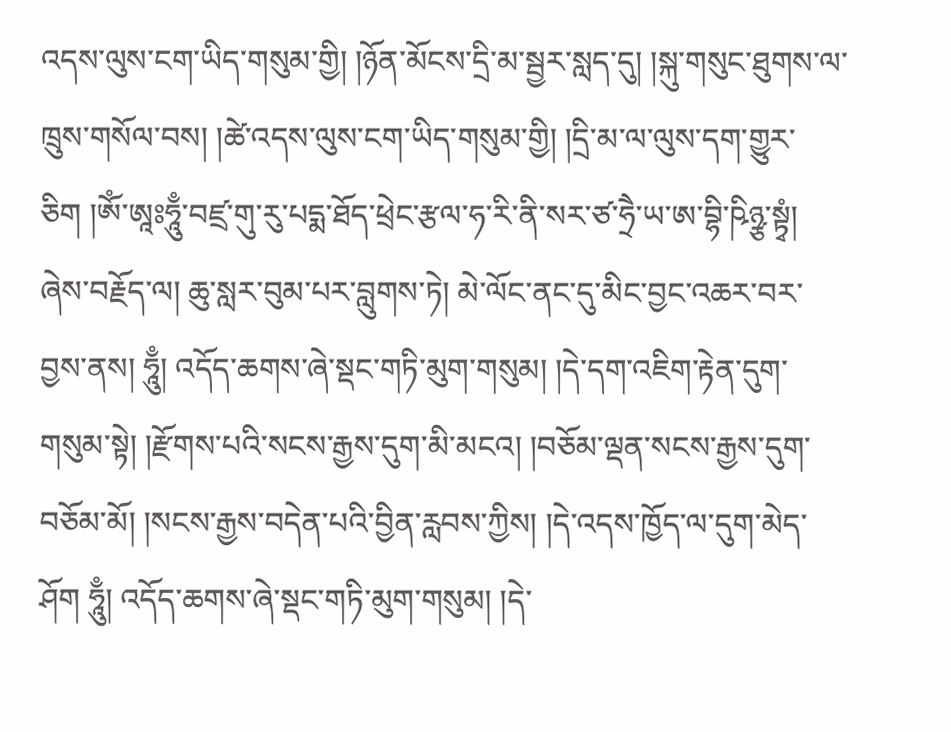འདས་ལུས་ངག་ཡིད་གསུམ་གྱི། །ཉོན་མོངས་དྲི་མ་སྦྱར་སླད་དུ། །སྐུ་གསུང་ཐུགས་ལ་ཁྲུས་གསོལ་བས། །ཚེ་འདས་ལུས་ངག་ཡིད་གསུམ་གྱི། །དྲི་མ་ལ་ལུས་དག་གྱུར་ཅིག །ཨོཾ་ཨཱཿཧཱུྃ་བཛྲ་གུ་རུ་པདྨ་ཐོད་ཕྲེང་རྩལ་ཧ་རི་ནི་སར་ཙ་ཧྲཻ་ཡ་ཨ་བྷི་ཥིཉྩ་སྟྭཾ། ཞེས་བརྗོད་ལ། ཆུ་སླར་བུམ་པར་བླུགས་ཏེ། མེ་ལོང་ནང་དུ་མིང་བྱང་འཆར་བར་བྱས་ནས། ཧཱུྃ། འདོད་ཆགས་ཞེ་སྡང་གཏི་མུག་གསུམ། །དེ་དག་འཇིག་རྟེན་དུག་གསུམ་སྟེ། །རྫོགས་པའི་སངས་རྒྱས་དུག་མི་མངའ། །བཅོམ་ལྡན་སངས་རྒྱས་དུག་བཅོམ་མོ། །སངས་རྒྱས་བདེན་པའི་བྱིན་རླབས་ཀྱིས། །དེ་འདས་ཁྱོད་ལ་དུག་མེད་ཤོག ཧཱུྃ། འདོད་ཆགས་ཞེ་སྡང་གཏི་མུག་གསུམ། །དེ་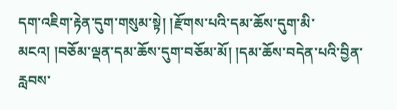དག་འཇིག་རྟེན་དུག་གསུམ་སྟེ། །རྫོགས་པའི་དམ་ཆོས་དུག་མི་མངའ། །བཅོམ་ལྡན་དམ་ཆོས་དུག་བཅོམ་མོ། །དམ་ཆོས་བདེན་པའི་བྱིན་རླབས་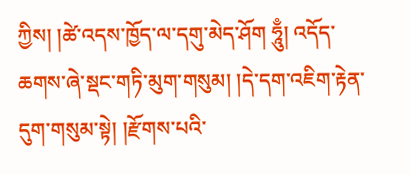ཀྱིས། །ཚེ་འདས་ཁྱོད་ལ་དགུ་མེད་ཤོག ཧཱུྃ། འདོད་ཆགས་ཞེ་སྡང་གཏི་མུག་གསུམ། །དེ་དག་འཇིག་རྟེན་དུག་གསུམ་སྟེ། །རྫོགས་པའི་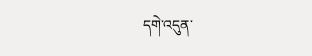དགེ་འདུན་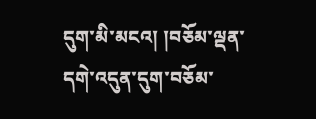དུག་མི་མངའ། །བཅོམ་ལྡན་དགེ་འདུན་དུག་བཅོམ་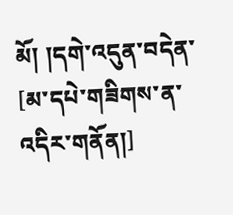མོ། །དགེ་འདུན་བདེན་
[མ་དཔེ་གཟིགས་ན་འདིར་གནོན།]